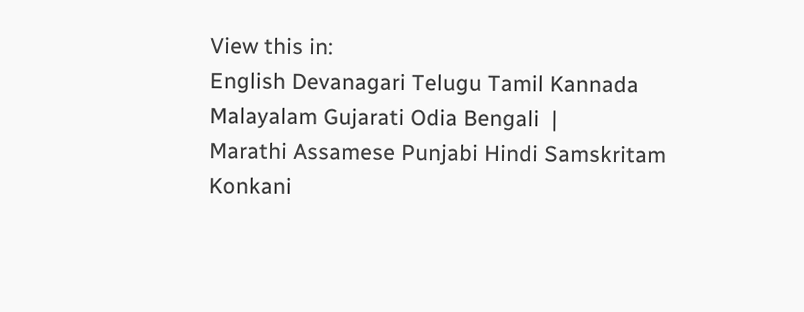View this in:
English Devanagari Telugu Tamil Kannada Malayalam Gujarati Odia Bengali  |
Marathi Assamese Punjabi Hindi Samskritam Konkani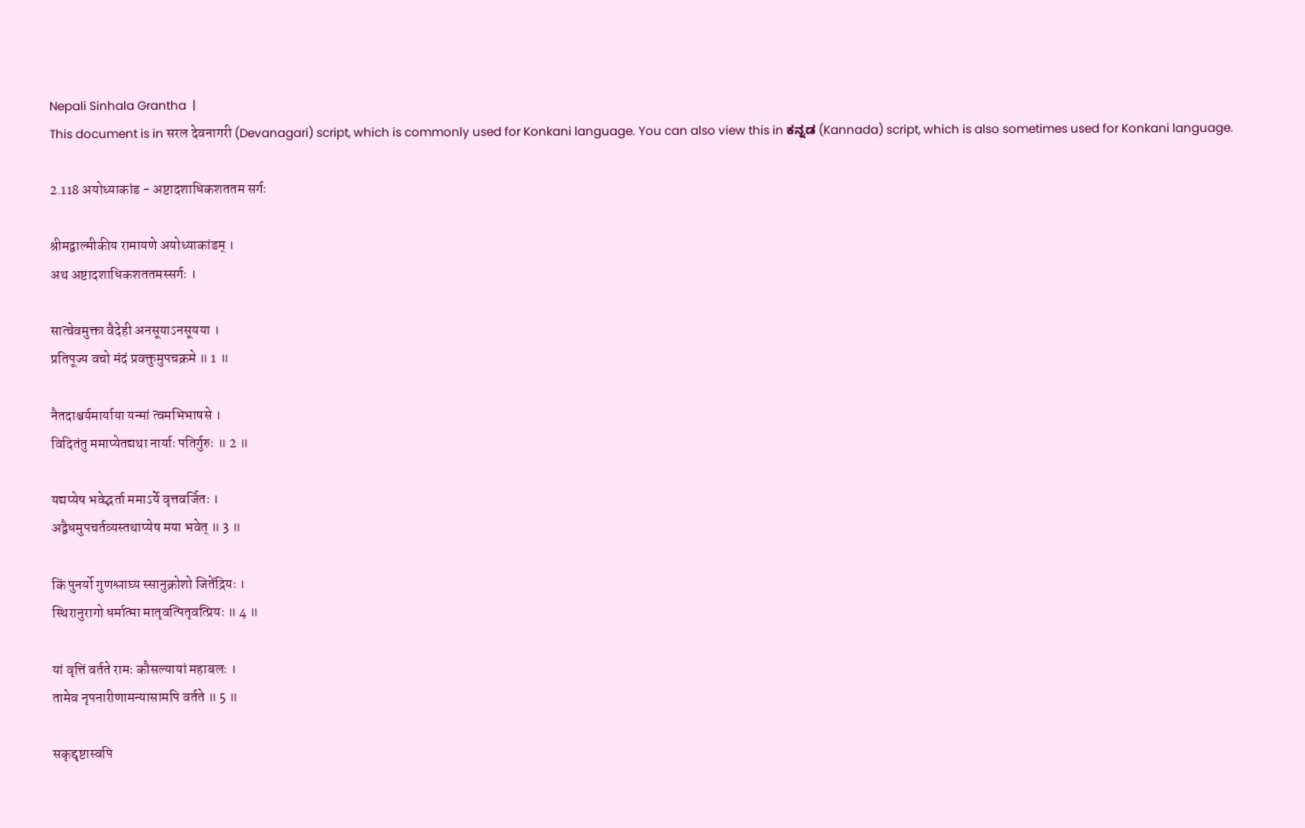Nepali Sinhala Grantha  |
This document is in सरल देवनागरी (Devanagari) script, which is commonly used for Konkani language. You can also view this in ಕನ್ನಡ (Kannada) script, which is also sometimes used for Konkani language.

2.118 अयोध्याकांड - अष्टादशाधिकशततम सर्गः

श्रीमद्वाल्मीकीय रामायणे अयोध्याकांडम् ।
अथ अष्टादशाधिकशततमस्सर्गः ।

सात्वेवमुक्ता वैदेही अनसूयाऽनसूयया ।
प्रतिपूज्य वचो मंदं प्रवक्तुमुपचक्रमे ॥ 1 ॥

नैतदाश्चर्यमार्याया यन्मां त्वमभिभाषसे ।
विदितंतु ममाप्येतद्यथा नार्याः पतिर्गुरुः ॥ 2 ॥

यद्यप्येष भवेद्भर्ता ममाऽर्ये वृत्तवर्जितः ।
अद्वैधमुपचर्तव्यस्तथाप्येष मया भवेत् ॥ 3 ॥

किं पुनर्यो गुणश्लाघ्य स्सानुक्रोशो जितेंद्रियः ।
स्थिरानुरागो धर्मात्मा मातृवत्पितृवत्प्रियः ॥ 4 ॥

यां वृत्तिं वर्तते रामः कौसल्यायां महाबलः ।
तामेव नृपनारीणामन्यासामपि वर्तते ॥ 5 ॥

सकृद्दृष्टास्वपि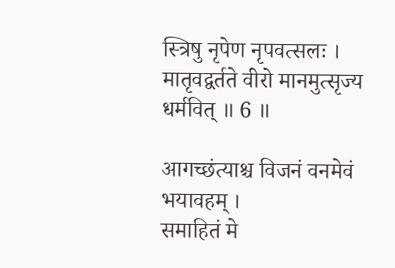स्त्रिषु नृपेण नृपवत्सलः ।
मातृवद्वर्तते वीरो मानमुत्सृज्य धर्मवित् ॥ 6 ॥

आगच्छंत्याश्च विजनं वनमेवं भयावहम् ।
समाहितं मे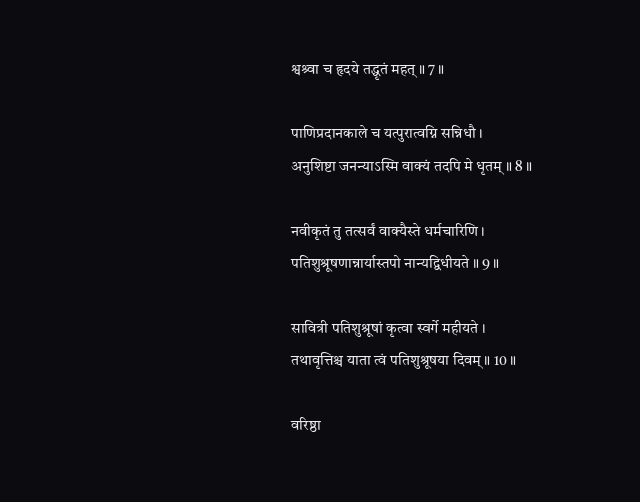श्वश्र्वा च हृदये तद्धृतं महत् ॥ 7 ॥

पाणिप्रदानकाले च यत्पुरात्वग्नि सन्निधौ ।
अनुशिष्टा जनन्याऽस्मि वाक्यं तदपि मे धृतम् ॥ 8 ॥

नवीकृतं तु तत्सर्वं वाक्यैस्ते धर्मचारिणि ।
पतिशुश्रूषणान्नार्यास्तपो नान्यद्विधीयते ॥ 9 ॥

सावित्री पतिशुश्रूषां कृत्वा स्वर्गे महीयते ।
तथावृत्तिश्च याता त्वं पतिशुश्रूषया दिवम् ॥ 10 ॥

वरिष्ठा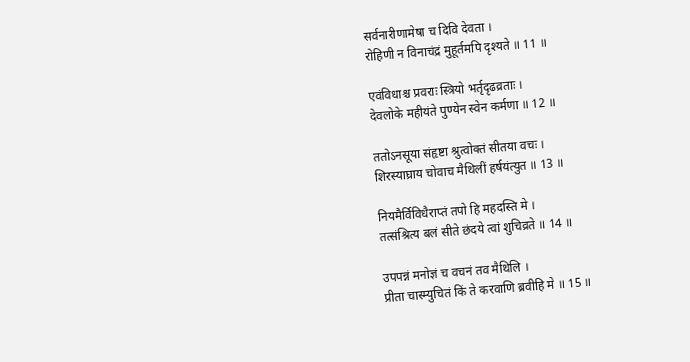सर्वनारीणामेषा च दिवि देवता ।
रोहिणी न विनाचंद्रं मुहूर्तमपि दृश्यते ॥ 11 ॥

एवंविधाश्च प्रवराः स्त्रियो भर्तृदृढव्रताः ।
देवलोके महीयंते पुण्येन स्वेन कर्मणा ॥ 12 ॥

ततोऽनसूया संहृष्टा श्रुत्वोक्तं सीतया वचः ।
शिरस्याघ्राय चोवाच मैथिलीं हर्षयंत्युत ॥ 13 ॥

नियमैर्विविधैराप्तं तपो हि महदस्ति मे ।
तत्संश्रित्य बलं सीते छंदये त्वां शुचिव्रते ॥ 14 ॥

उपपन्नं मनोज्ञं च वचनं तव मैथिलि ।
प्रीता चास्म्युचितं किं ते करवाणि ब्रवीहि मे ॥ 15 ॥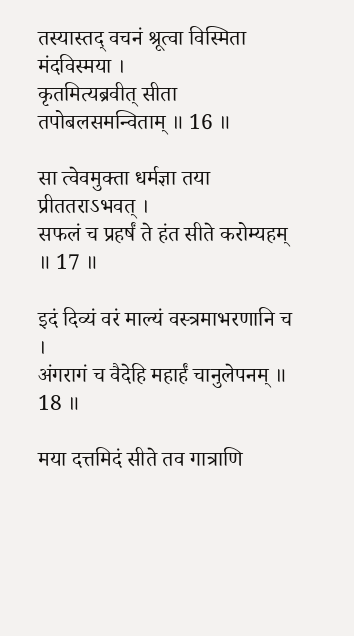तस्यास्तद् वचनं श्रूत्वा विस्मिता मंदविस्मया ।
कृतमित्यब्रवीत् सीता तपोबलसमन्विताम् ॥ 16 ॥

सा त्वेवमुक्ता धर्मज्ञा तया प्रीततराऽभवत् ।
सफलं च प्रहर्षं ते हंत सीते करोम्यहम् ॥ 17 ॥

इदं दिव्यं वरं माल्यं वस्त्रमाभरणानि च ।
अंगरागं च वैदेहि महार्हं चानुलेपनम् ॥ 18 ॥

मया दत्तमिदं सीते तव गात्राणि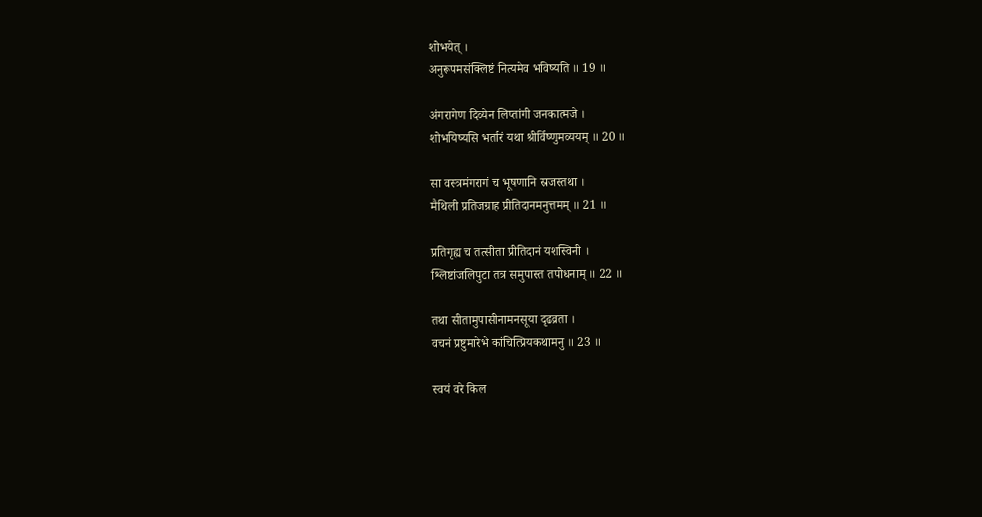शोभयेत् ।
अनुरूपमसंक्लिष्टं नित्यमेव भविष्यति ॥ 19 ॥

अंगरागेण दिव्येन लिप्तांगी जनकात्मजे ।
शोभयिष्यसि भर्तारं यथा श्रीर्विष्णुमव्ययम् ॥ 20 ॥

सा वस्त्रमंगरागं च भूषणानि स्रजस्तथा ।
मैथिली प्रतिजग्राह प्रीतिदानमनुत्तमम् ॥ 21 ॥

प्रतिगृह्य च तत्सीता प्रीतिदानं यशस्विनी ।
श्लिष्टांजलिपुटा तत्र समुपास्त तपोधनाम् ॥ 22 ॥

तथा सीतामुपासीनामनसूया दृढव्रता ।
वचनं प्रष्टुमारेभे कांचित्प्रियकथामनु ॥ 23 ॥

स्वयं वरे किल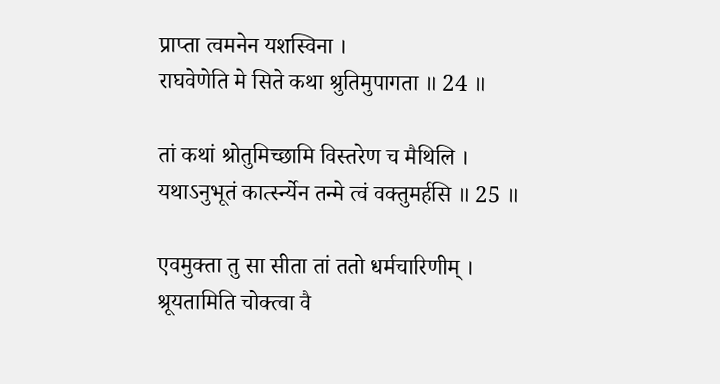प्राप्ता त्वमनेन यशस्विना ।
राघवेणेति मे सिते कथा श्रुतिमुपागता ॥ 24 ॥

तां कथां श्रोतुमिच्छामि विस्तरेण च मैथिलि ।
यथाऽनुभूतं कार्त्स्न्येन तन्मे त्वं वक्तुमर्हसि ॥ 25 ॥

एवमुक्ता तु सा सीता तां ततो धर्मचारिणीम् ।
श्रूयतामिति चोक्त्वा वै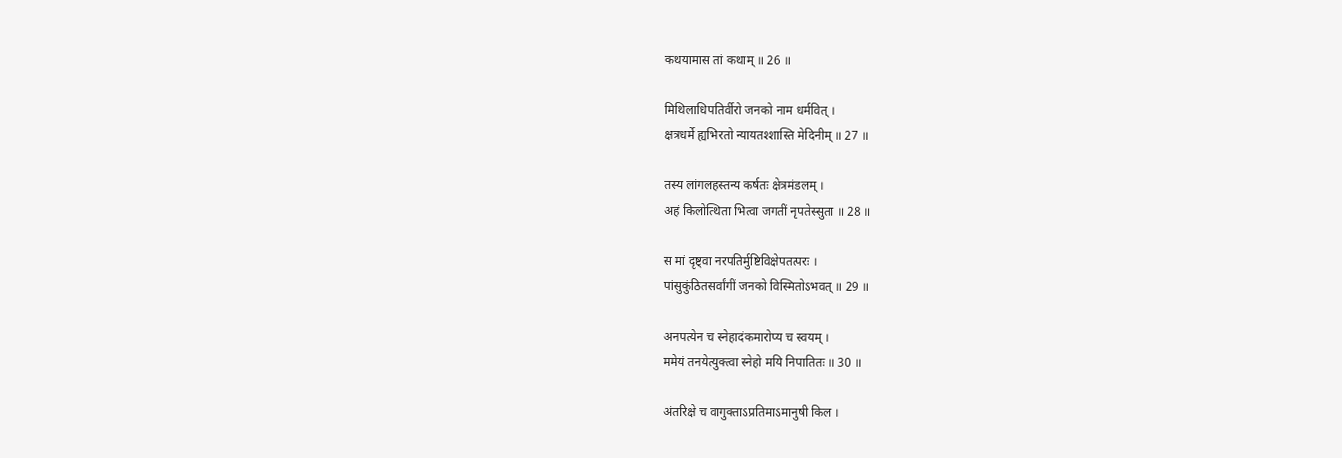कथयामास तां कथाम् ॥ 26 ॥

मिथिलाधिपतिर्वीरो जनको नाम धर्मवित् ।
क्षत्रधर्मे ह्यभिरतो न्यायतश्शास्ति मेदिनीम् ॥ 27 ॥

तस्य लांगलहस्तन्य कर्षतः क्षेत्रमंडलम् ।
अहं किलोत्थिता भित्वा जगतीं नृपतेस्सुता ॥ 28 ॥

स मां दृष्ट्वा नरपतिर्मुष्टिविक्षेपतत्परः ।
पांसुकुंठितसर्वांगीं जनको विस्मितोऽभवत् ॥ 29 ॥

अनपत्येन च स्नेहादंकमारोप्य च स्वयम् ।
ममेयं तनयेत्युक्त्वा स्नेहो मयि निपातितः ॥ 30 ॥

अंतरिक्षे च वागुक्ताऽप्रतिमाऽमानुषी किल ।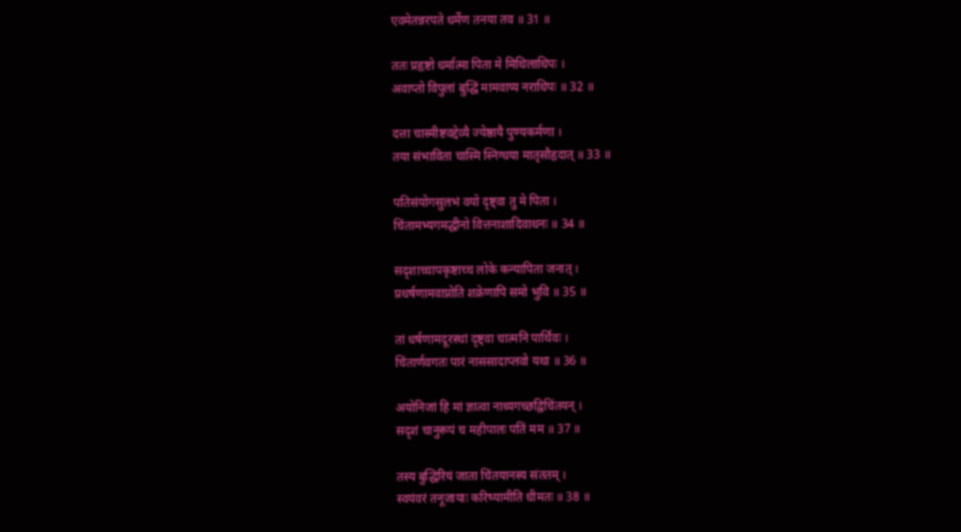एवमेतन्नरपते धर्मेण तनया तव ॥ 31 ॥

ततः प्रहृष्टो धर्मात्मा पिता मे मिथिलाधिपः ।
अवाप्तो विपुलां बुद्धिं मामवाप्य नराधिपः ॥ 32 ॥

दत्ता चास्मीष्टवद्देव्यै ज्येष्ठायै पुण्यकर्मणा ।
तया संभाविता चास्मि स्निग्धया मातृसौहृदात् ॥ 33 ॥

पतिसंयोगसुलभं वयो दृष्ट्वा तु मे पिता ।
चिंतामभ्यगमद्धीनो वित्तनाशादिवाधनः ॥ 34 ॥

सदृशाच्चापकृष्टाच्च लोके कन्यापिता जनात् ।
प्रधर्षणामवाप्नोति शक्रेणापि समो भुवि ॥ 35 ॥

तां धर्षणामदूरस्थां दृष्ट्वा चात्मनि पार्थिवः ।
चिंतार्णवगतः पारं नाससादाप्लवो यथा ॥ 36 ॥

अयोनिजां हि मां ज्ञात्वा नाध्यगच्छद्विचिंतयन् ।
सदृशं चानुरूपं च महीपालः पतिं मम ॥ 37 ॥

तस्य बुद्धिरियं जाता चिंतयानस्य संततम् ।
स्वयंवरं तनूजायाः करिष्यामीति धीमतः ॥ 38 ॥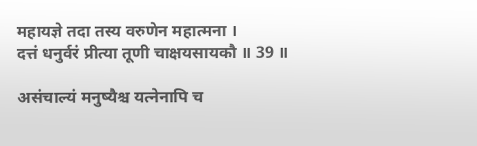महायज्ञे तदा तस्य वरुणेन महात्मना ।
दत्तं धनुर्वरं प्रीत्या तूणी चाक्षयसायकौ ॥ 39 ॥

असंचाल्यं मनुष्यैश्च यत्नेनापि च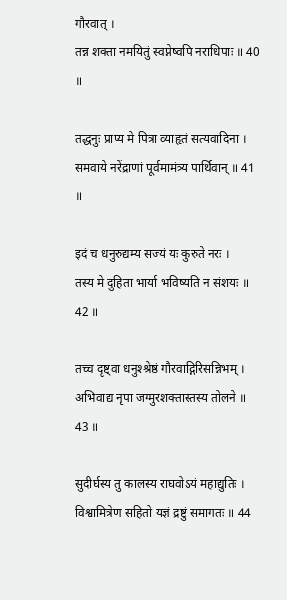गौरवात् ।
तन्न शक्ता नमयितुं स्वप्नेष्वपि नराधिपाः ॥ 40 ॥

तद्धनुः प्राप्य मे पित्रा व्याहृतं सत्यवादिना ।
समवाये नरेंद्राणां पूर्वमामंत्र्य पार्थिवान् ॥ 41 ॥

इदं च धनुरुद्यम्य सज्यं यः कुरुते नरः ।
तस्य मे दुहिता भार्या भविष्यति न संशयः ॥ 42 ॥

तच्च दृष्ट्वा धनुश्श्रेष्ठं गौरवाद्गिरिसन्निभम् ।
अभिवाद्य नृपा जग्मुरशक्तास्तस्य तोलने ॥ 43 ॥

सुदीर्घस्य तु कालस्य राघवोऽयं महाद्युतिः ।
विश्वामित्रेण सहितो यज्ञं द्रष्टुं समागतः ॥ 44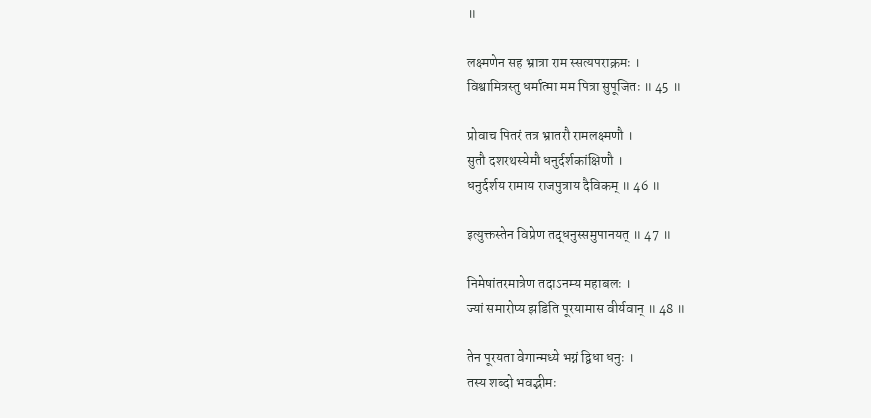॥

लक्ष्मणेन सह भ्रात्रा राम स्सत्यपराक्रमः ।
विश्वामित्रस्तु धर्मात्मा मम पित्रा सुपूजितः ॥ 45 ॥

प्रोवाच पितरं तत्र भ्रातरौ रामलक्ष्मणौ ।
सुतौ दशरथस्येमौ धनुर्दर्शकांक्षिणौ ।
धनुर्दर्शय रामाय राजपुत्राय दैविकम् ॥ 46 ॥

इत्युक्तस्तेन विप्रेण तद्धनुस्समुपानयत् ॥ 47 ॥

निमेषांतरमात्रेण तदाऽनम्य महाबलः ।
ज्यां समारोप्य झडिति पूरयामास वीर्यवान् ॥ 48 ॥

तेन पूरयता वेगान्मध्ये भग्नं द्विधा धनुः ।
तस्य शब्दो भवद्भीमः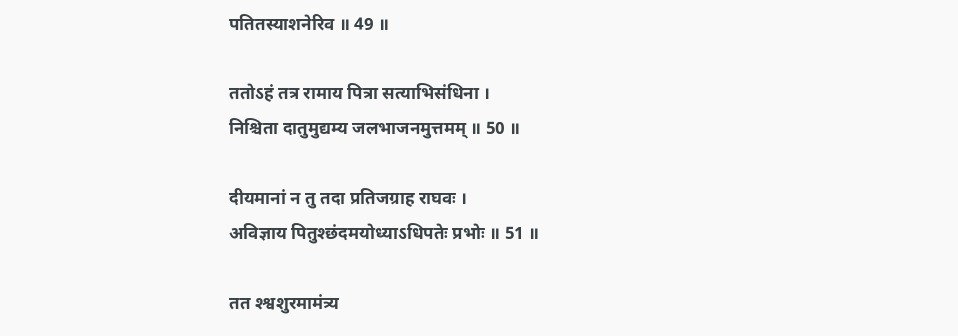पतितस्याशनेरिव ॥ 49 ॥

ततोऽहं तत्र रामाय पित्रा सत्याभिसंधिना ।
निश्चिता दातुमुद्यम्य जलभाजनमुत्तमम् ॥ 50 ॥

दीयमानां न तु तदा प्रतिजग्राह राघवः ।
अविज्ञाय पितुश्छंदमयोध्याऽधिपतेः प्रभोः ॥ 51 ॥

तत श्श्वशुरमामंत्र्य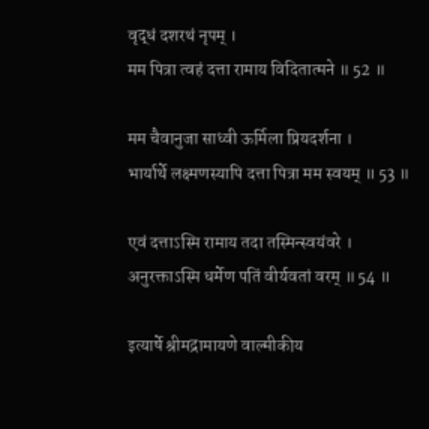वृद्धं दशरथं नृपम् ।
मम पित्रा त्वहं दत्ता रामाय विदितात्मने ॥ 52 ॥

मम चैवानुजा साध्वी ऊर्मिला प्रियदर्शना ।
भार्यार्थे लक्ष्मणस्यापि दत्ता पित्रा मम स्वयम् ॥ 53 ॥

एवं दत्ताऽस्मि रामाय तदा तस्मिन्स्वयंवरे ।
अनुरक्ताऽस्मि धर्मेण पतिं वीर्यवतां वरम् ॥ 54 ॥

इत्यार्षे श्रीमद्रामायणे वाल्मीकीय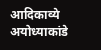आदिकाव्ये अयोध्याकांडे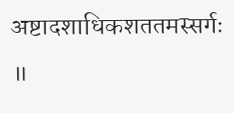अष्टादशाधिकशततमस्सर्गः ॥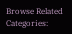Browse Related Categories: